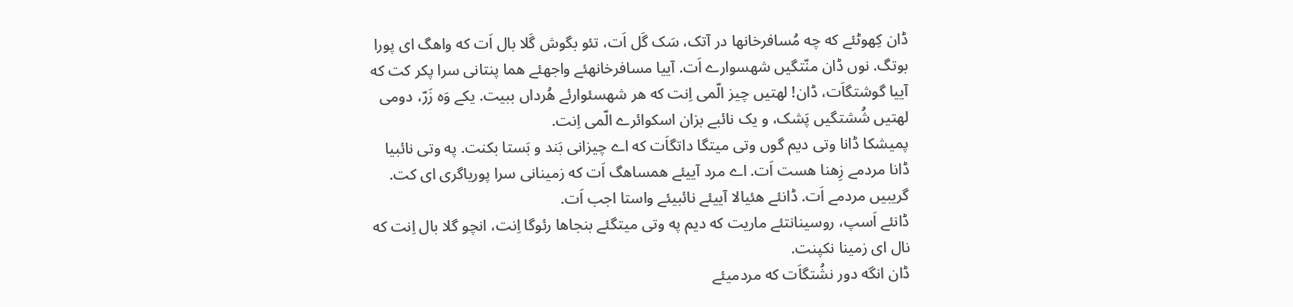ڈان کِهوٹئے که چه مُسافرخانها در آتک، سَک گَل اَت، تئو بگوش گَلا بال اَت که واهگ ای پورا بوتگ. نوں ڈان منّتگیں شهسوارے اَت. آییا مسافرخانهئے واجهئے هما پنتانی سرا پکر کت که آییا گوشتگاَت، ڈان! لهتیں چیز الّمی اِنت که هر شهسئوارئے هُرداں ببیت. یکے وَه زَرّ، دومی لهتیں شُشتگیں پَشک، و یک نائبے بزان اسکوائرے الّمی اِنت.
پمیشکا ڈانا وتی دیم گوں وتی میتگا داتگاَت که اے چیزانی بَند و بَستا بکنت. په وتی نائبیا ڈانا مردمے زِهنا هست اَت. اے مرد آییئے همساهگ اَت که زمینانی سرا پوریاگری ای کت. گریبیں مردمے اَت. ڈانئے هئیالا آییئے نائبیئے واستا اجب اَت.
ڈانئے اَسپ، روسینانتئے ماریت که دیم په وتی میتگئے بنجاها رئوگا اِنت، انچو گلا بال اِنت که نال ای زمینا نکپنت.
ڈان انگه دور نشُتگاَت که مردمیئے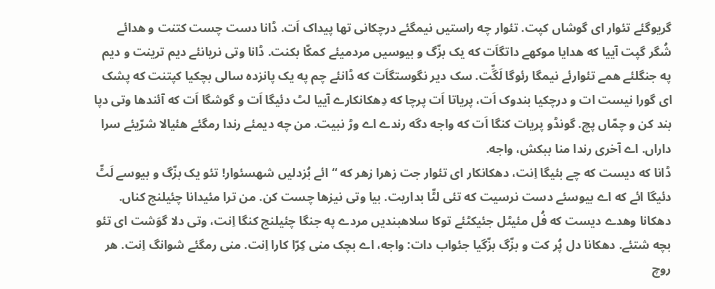گریوگئے تئوار ای گوشاں کپت. تئوار چه راستیں نیمگئے درچکانی تها پیداک اَت. ڈانا دست چست کتنت و هدائے شُگر گپت آییا که هدایا موکهے داتگاَت که یک بزّگ و بیوسیں مردمیئے کمکّا بکنت. ڈانا وتی نریانئے دیم ترینت و دیم په جنگلئے همے تئوارئے نیمگا رئوگا لَگِّت. سک دیر نگوستگاَت که ڈانئے چم په یک پانزده سالی بچکیا کپتنت که پشک ای گورا نیست ات و درچکیا بندوک اَت، پریاتا اَت پرچا که دِهکانکارے آییا لٹ دئیگا اَت و گوشگا اَت که آئندها وتی دپا بند کن و چمّاں پچ. گونڈو پریات کنگا اَت که واجه دگه رندے اے وڑ نبیت. من چه دیمئے رندا رمگئے هئیالا شرّیئے سرا داراں. اے آخری رندا منا ببکش، واجه.
ڈانا که دیست که چے بئیگا اِنت، دهکانکار ای تئوار جت زهرا زهر که “ائے بُزدلیں شهسئوار! تئو یک بزّگ و بیوسے لَٹّ دئیگا ائے که اے بیوسئے دست نرسیت که تئی لٹّا بداریت. بیا وتی نیزها چست کن. من ترا مئیدانا چئیلنج کناں. دهکانا وهدے دیست که فُل مئیٹل جئیکٹئے توکا سلاهبندیں مردے په جنگا چئیلنج کنگا اِنت، وتی دلا گوَشت ای تئو بچه شتئے. دهکانا دل پُر کت و بزّگ بزّگیا جئواب دات: واجه، اے بچک منی کِرّا کارا اِنت. منی رمگئے شوانگ اِنت. هر روچ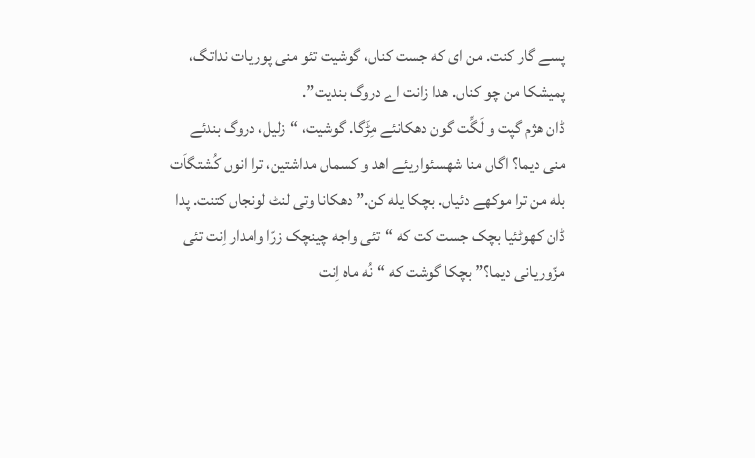پسے گار کنت. من ای که جست کناں، گوشیت تئو منی پوریات نداتگ، پمیشکا من چو کناں. هدا زانت اے دروگ بندیت”.
ڈان هژم گپت و لَگِّت گون دهکانئے مِڑَگا. گوشیت، “زلیل، دروگ بندئے منی دیما؟ اگاں منا شهسئواریئے اهد و کسماں مداشتین، ترا انوں کُشتگاَت بله من ترا موکهے دئیاں. بچکا یله کن.” دهکانا وتی لنٹ لونجاں کتنت. پدا ڈان کهوٹئیا بچک جست کت که “تئی واجه چینچک زرّا وامدار اِنت تئی مزّوریانی دیما؟” بچکا گوشت که “نُه ماه اِنت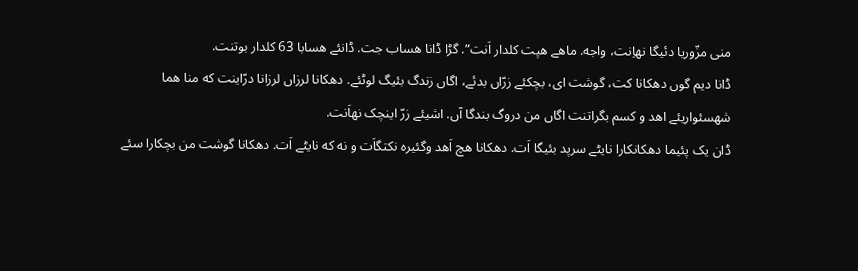منی مزّوریا دئیگا نهاِنت، واجه. ماهے هپت کلدار اَنت”. گڑا ڈانا هساب جت. ڈانئے هسابا 63 کلدار بوتنت.
ڈانا دیم گوں دهکانا کت، گوشت ای، بچکئے زرّاں بدئے، اگاں زندگ بئیگ لوٹئے. دهکانا لرزاں لرزانا درّاینت که منا هما شهسئواریئے اهد و کسم بگراتنت اگاں من دروگ بندگا آں. اشیئے زرّ اینچک نهاَنت.
ڈان یک پئیما دهکانکارا نایٹے سرپد بئیگا اَت. دهکانا هچ اَهد وگئیره نکتگاَت و نه که نایٹے اَت. دهکانا گوشت من بچکارا سئے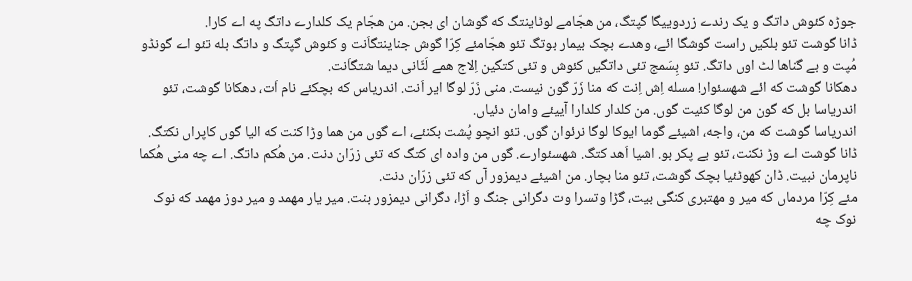جوڑه کئوش داتگ و یک رندے زردوییگا گپتگ، من هجّامے لوٹاینتگ که گوشان ای بجن. من هجّام یک کلدارے داتگ په اے کارا.
ڈانا گوشت تئو بلکیں راست گوشگا ائے، وهدے بچک بیمار بوتگ تئو هجّامئے کِرّا گوش جناینتگاَنت و کئوش گپتگ و داتگ بله تئو اے گونڈو مُپت و بے گناها لٹ اوں داتگ. تئو بِسَمج تئی داتگیں کئوش و تئی کتگین اِلاج همے لَٹّانی دیما شتگاَنت.
دهکانا گوشت که ائے شهسئوار! مسله اِش اِنت که منا زَرّ گون نیست. منی زَرّ لوگا ایر اَنت. اندریاس که بچکئے نام اَت، دهکانا گوشت، تئو اندریاسا بل که گون من لوگا کئیت گوں. من کلدار کلدارا آییئے وامان دئیاں.
اندریاسا گوشت که من، واجه، اشیئے گوما ایوکا لوگا نرئوان گوں. تئو انچو پُشت بکنئے، اے گوں من هما وڑا کنت که الیا گوں کاپراں نکتگ.
ڈانا گوشت اے وڑ نکنت، تئو بے پکر بو. اشیا اَهد کتگ. شهسئوارے. گوں من واده ای کتگ که تئی زرّان دنت. من هُکم داتگ. اے چه منی هُکما ناپرمان نبیت. ڈان کهوٹئیا بچک گوشت، تئو منا بچار. من اشیئے دیمزور آں که تئی زرّان دنت.
مئے کِرّا مردماں که میر و مهتبری کنگی بیت، گڑا وتسرا وت دگرانی جنگ و اَڑا، دگرانی دیمزور بنت. میر یار مهمد و میر دوز مهمد که نوک نوک چه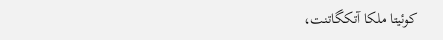کوئیتا ملکا آتکگاتنت،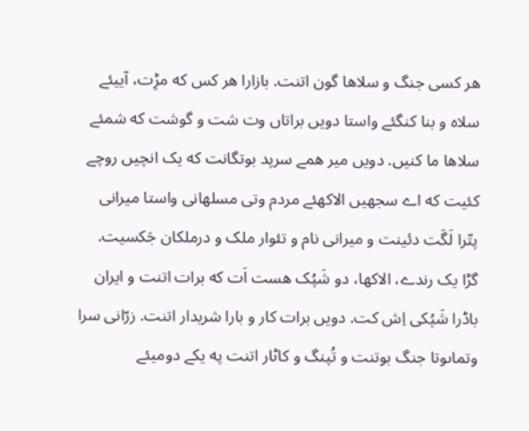هر کسی جنگ و سلاها گون اتنت. بازارا هر کس که مڑِت، آییئے سلاه و بنا کنگئے واستا دویں براتاں وت شت و گوشت که شمئے سلاها ما کنیں. دویں میر همے سرپد بوتگانت که یک انچیں روچے کئیت که اے سجهیں الاکهئے مردم وتی مسلهانی واستا میرانی پتّرا لَگَت دئینت و میرانی نام و تئوار ملک و درملکان جَکسیت.
گڑا یک رندے، الاکها، دو شَپُک هست اَت که برات اتنت و ایران باڈرا شَپُکی اِش کت. دویں برات کار و بارا شریدار اتنت. زرّانی سرا وتماںوتا جنگ بوتنت و تُپنگ و کاٹار اتنت په یکے دومیئے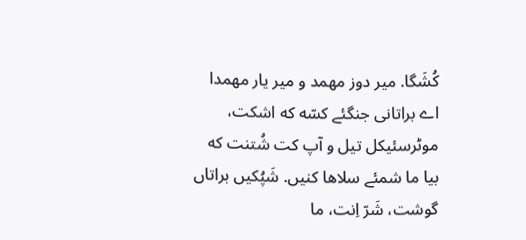کُشَگا. میر دوز مهمد و میر یار مهمدا اے براتانی جنگئے کسّه که اشکت، موٹرسئیکل تیل و آپ کت شُتنت که بیا ما شمئے سلاها کنیں. شَپُکیں براتاں گوشت، شَرّ اِنت، ما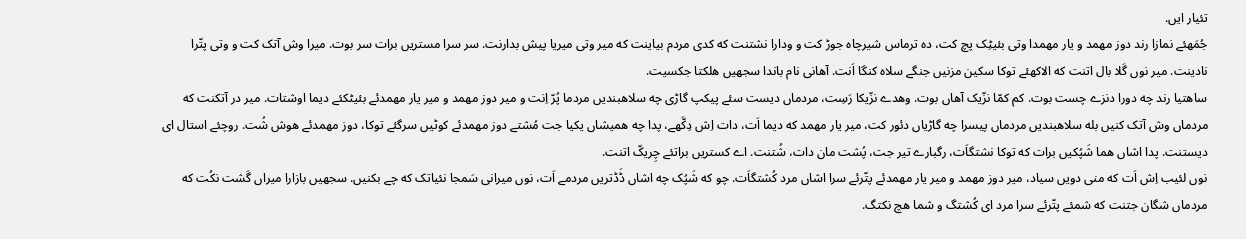تئیار ایں.
جُمَهئے نمازا رند دوز مهمد و یار مهمدا وتی بئیٹِک پچ کت، ده ترماس شیرچاه جوڑ کت و ودارا نشتنت که کدی مردم بیاینت که میر وتی میریا پیش بدارنت. سر سرا مستریں برات سر بوت. میرا وش آتک کت و وتی پتّرا نادینت. میر نوں گَلا بال اتنت که الاکهئے توکا سکین مزنیں جنگے سلاه کنگا اَنت. آهانی نام باندا سجهیں هلکتا جکسیت.
ساهتیا رند چه دورا دنزے چست بوت. کم کمّا نزّیک آهاں بوت. وهدے نزّیکا رَسِت، مردماں دیست سئے پیکپ گاڑی چه سلاهبندیں مردما پُرّ اِنت و میر دوز مهمد و میر یار مهمدئے بئیٹکئے دیما اوشتات. میر در آتکنت که مردماں وش آتک کنیں بله سلاهبندیں مردماں پیسرا چه گاڑیاں دئور کت، میر یار مهمد که دیما اَت، دات اِش دِکَّهے، پدا چه همیشاں یکیا جت مُشتے دوز مهمدئے کوٹیں سرگئے توکا، دوز مهمدئے هوش شُت. روچئے استال ای دیستنت. پدا اشاں هما شَپُکیں برات که توکا نشتگاَت، رگبارے تیر جت، پُشت مان دات، شُتنت. اے کستریں براتئے چِریکّ اتنت.
نوں لئیب اِش اَت که منی دویں سیاد، میر دوز مهمد و میر یار مهمدئے پتّرئے سرا اشاں مرد کُشتگاَت. چو که شَپُک چه اشاں ڈَڈتریں مردمے اَت، نوں میرانی سَمجا نئیاتک که چے بکنیں. سجهیں بازارا میراں گَشت نکُت که مردماں شگان جتنت که شمئے پتّرئے سرا مرد ای کُشتگ و شما هچ نکتگ.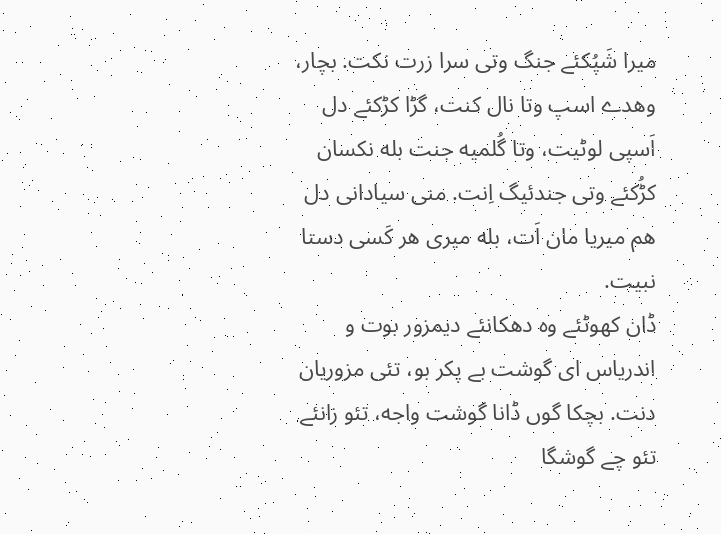میرا شَپُکئے جنگ وتی سرا زرت نکت. بچار، وهدے اسپ وتا نال کنت، گڑا کڑکئے دل اَسپی لوٹیت، وتا گُلمیه جنت بله نکسان کڑُکئے وتی جندئیگ اِنت. منی سیادانی دل هم میریا مان اَت، بله میری هر کَسی دستا نبیت.
ڈان کهوٹئے وه دهکانئے دیمزور بوت و اندریاس ای گوشت بے پکر بو، تئی مزوریان دنت. بچکا گوں ڈانا گوشت واجه، تئو زانئے تئو چے گوشگا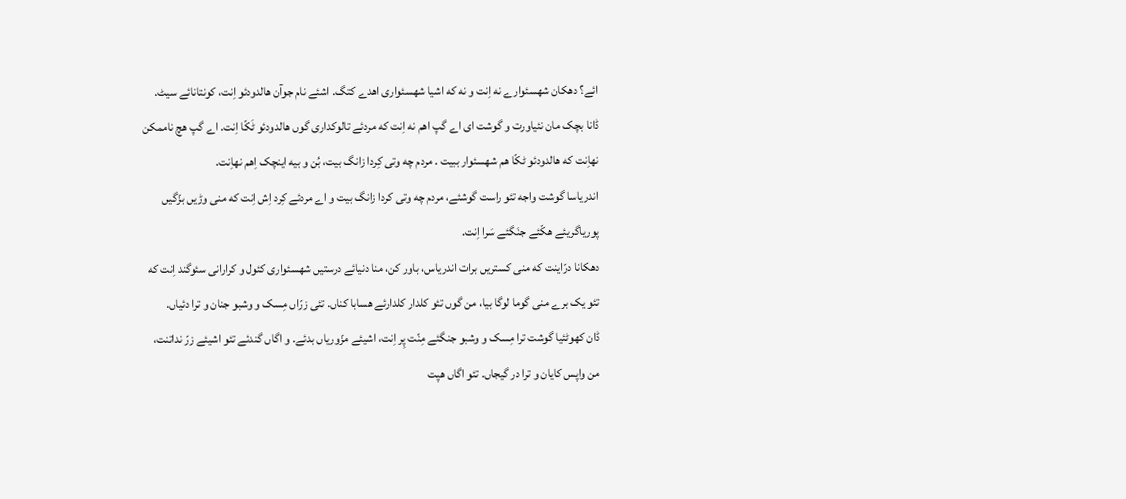ائے؟ دهکان شهسئوارے نه اِنت و نه که اشیا شهسئواری اهدے کتگ. اشئے نام جوآن هالدودئو اِنت، کونتانائے سیٹ.
ڈانا بچک مان نئیاورت و گوشت ای اے گپ اهم نه اِنت که مردئے تالوکداری گوں هالدودئو ٹَکّا اِنت. اے گپ هچ ناممکن نهاِنت که هالدودئو ٹکّا هم شهسئوار ببیت . مردم چه وتی کِردا زانگ بیت، بُن و بیه اینچک اِهم نهاِنت.
اندریاسا گوشت واجه تئو راست گوشئے، مردم چه وتی کردا زانگ بیت و اے مردئے کِرد اِش اِنت که منی وڑیں بزّگیں پوریاگریئے هکّئے جنَگئے سَرا اِنت.
دهکانا درّاینت که منی کستریں برات اندریاس، باور کن، منا دنیائے درستیں شهسئواری کئول و کرارانی سئوگند اِنت که تئو یک برے منی گوما لوگا بیا، من گوں تئو کلدار کلدارئے هسابا کناں. تئی زرّاں مِسک و وشبو جنان و ترا دئیاں.
ڈان کهوٹئیا گوشت ترا مِسک و وشبو جنگئے مِنّت پِر اِنت، اشیئے مزّوریاں بدئے. و اگاں گندئے تئو اشیئے زرّ نداتنت، من واپس کایان و ترا در گیجاں. تئو اگاں هپت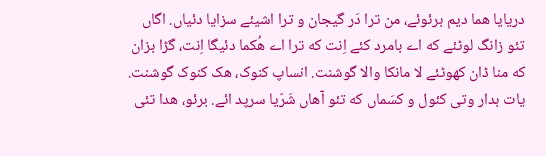دریایا هما دیم برئوئے، من ترا دَر گیجان و ترا اشیئے سزایا دئیاں. اگاں تئو زانگ لوٹئے که اے بامرد کئے اِنت که ترا اے هُکما دئیگا اِنت، گڑا بزان که منا ڈان کهوٹئے لا مانکا والا گوشنت. انساپ کنوک، هک کنوک گوشنت. یات بدار وتی کئول و کسَماں که تئو آهاں شَرّیا سرپد ائے. برئو، هدا تئی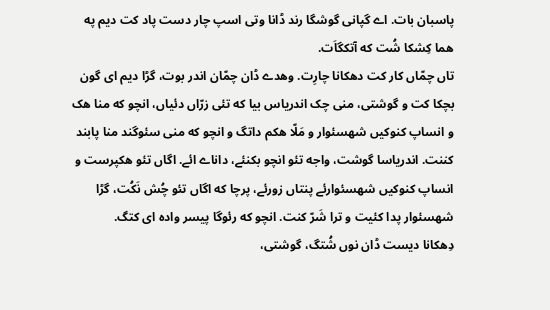پاسبان بات. اے گپانی گوشگا رند ڈانا وتی اسپ چار دست پاد کت دیم په هما کِشکا شُت که آتکگاَت.
تاں چمّاں کار کت دهکانا چارِت. وهدے ڈان چمّان اندر بوت، گڑا دیم ای گون بچکا کت و گوشتی، منی چک اندریاس بیا که تئی زرّاں دئیاں، انچو که منا هک و انساپ کنوکیں شهسئوار و مَلّا هکم داتگ و انچو که منی سئوگند منا پابند کننت. اندریاسا گوشت، واجه تئو انچو بکنئے، داناے ائے. اگاں تئو هکپرست و انساپ کنوکیں شهسئوارئے پنتاں زورئے، پرچا که اگاں تئو چُش نَکُت، گڑا شهسئوار پدا کئیت و ترا شَرّ کنت. انچو که رئوگا پیسر واده ای کتگ.
دِهکانا دیست ڈان نوں شُتگ، گوشتی،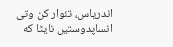اندریاس، تئوار کن وتی انساپدوستیں نایٹا که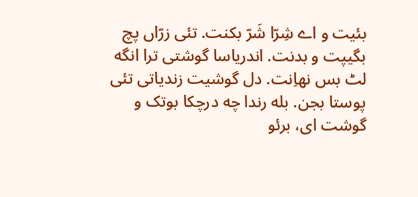بئیت و اے شِرّا شَرّ بکنت. تئی زرّاں پچ بگیپت و بدنت. اندریاسا گوشتی ترا انگه لٹ بس نهاِنت. دل گوشیت زندیاتی تئی پوستا بجن. بله رندا چه درچکا بوتک و گوشت ای، برئو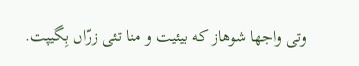وتی واجها شوهاز که بیئیت و منا تئی زرّاں بِگیپت.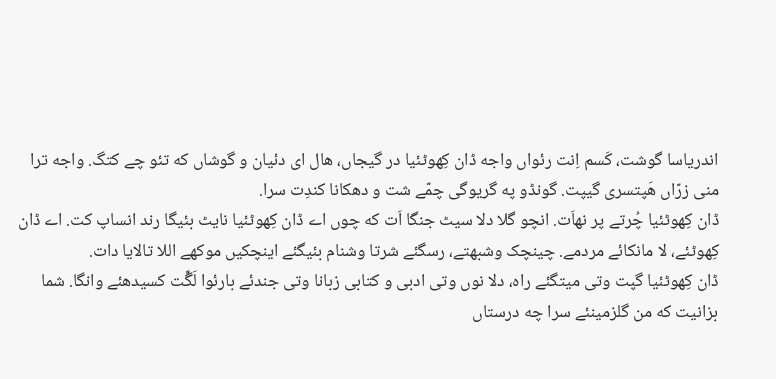اندریاسا گوشت، کَسم اِنت رئواں واجه ڈان کِهوٹئیا در گیجاں، هال ای دئیان و گوشاں که تئو چے کتگ. واجه ترا منی زرّاں هَپتسری گیپت. گونڈو په گریوگی چمّے شت و دهکانا کندِت سرا.
ڈان کِهوٹئیا چُرتے پر نهاَت. انچو گلا دلا سیٹ جنگا اَت که چوں اے ڈان کِهوٹئیا نایٹ بئیگا رند انساپ کت. اے ڈان کِهوٹئے، لا مانکائے مردمے. چینچک وشبهتے، رسگئے شرتا وشنام بئیگئے اینچکیں موکهے اللا تالایا دات.
ڈان کِهوٹئیا گپت وتی میتگئے راه، دلا نوں وتی ادبی و کتابی زبانا وتی جندئے بارئوا لَگِّت کسیدهئے وانگا. شما بزانیت که من گلزمینئے سرا چه درستاں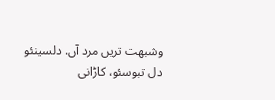وشبهت تریں مرد آں. دلسینئو دل تبوسئو، کاڑانی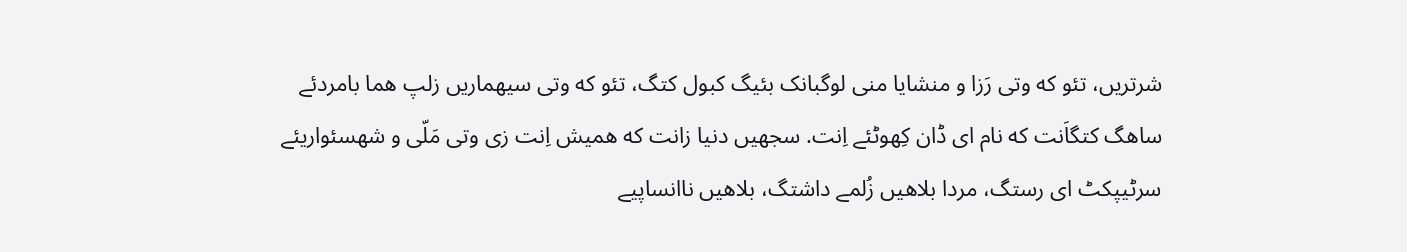شرتریں، تئو که وتی رَزا و منشایا منی لوگبانک بئیگ کبول کتگ، تئو که وتی سیهماریں زلپ هما بامردئے ساهگ کتگاَنت که نام ای ڈان کِهوٹئے اِنت. سجهیں دنیا زانت که همیش اِنت زی وتی مَلّی و شهسئواریئے سرٹیپکٹ ای رستگ، مردا بلاهیں زُلمے داشتگ، بلاهیں ناانساپیے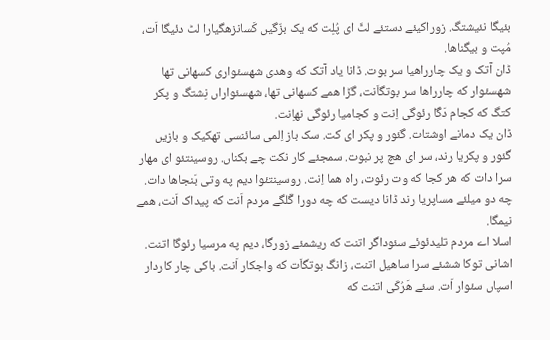بئیگا نئیشتگ. زوراکیئے دستئے لٹّ ای پُلِت که یک بزّگیں کَسانزهگیارا لٹ دئیگا اَت، مُپت و بیگناها.
ڈان آتک و یک چارراهیا سر بوت. ڈانا یاد آتک که وهدی شهسئواری کسهانی تها شهسئوار که چارراها سر بوتگاَنت، گڑا همے کسهانی تها، شهسئواراں نِشتگ و پکر کتگ که کجام دَگّا رئوگی اِنت و کجامیا رئوگی نهاِنت.
ڈان یک دمانے اوشتات. گئور و پکر ای کت. سک باز اِلمی سائنسی تهکیک و بازیں گئور و پکریا رند، سر ای هچ پر نبوت. سمجئے کار نکت چے بکناں. روسینتئو ای مهار سرا دات که هر کجا که وت رئوت، راه هما اِنت. روسینتئوا دیم په وتی بَنجاها دات. چه دو میلئے مساپریا رند ڈانا دیست که چه دورا گَلگے مردم اَنت که پیداک اَنت، همے نیمگا.
اسلا اے مردم تلیدئوئے سئوداگر اتنت که ریشمئے زورگا، دیم په مرسیا رئوگا اتنت. اشانی توکا ششئے سرا ساهیل اتنت، زانگ بوتگاَت که واجکار اَنت. باکی چار کاردار اسپاں سئوار اَت. سئے هَرُکّی اتنت که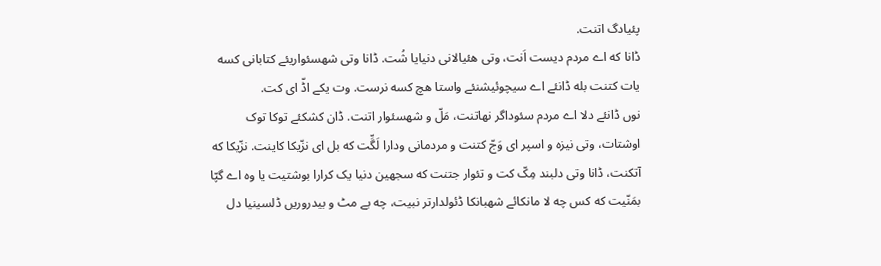پئیادگ اتنت.
ڈانا که اے مردم دیست اَنت، وتی هئیالانی دنیایا شُت. ڈانا وتی شهسئواریئے کتابانی کسه یات کتنت بله ڈانئے اے سیچوئیشنئے واستا هچ کسه نرست. وت یکے اڈّ ای کت.
نوں ڈانئے دلا اے مردم سئوداگر نهاتنت، مَلّ و شهسئوار اتنت. ڈان کشکئے توکا توک اوشتات، وتی نیزه و اسپر ای وَجّ کتنت و مردمانی ودارا لَگِّت که بل ای نزّیکا کاینت. نزّیکا که آتکنت، ڈانا وتی دلبند مِکّ کت و تئوار جتنت که سجهین دنیا یک کرارا بوشتیت یا وه اے گپّا بمَنّیت که کس چه لا مانکائے شهبانکا ڈئولدارتر نبیت، چه بے مٹ و بیدروریں ڈلسینیا دل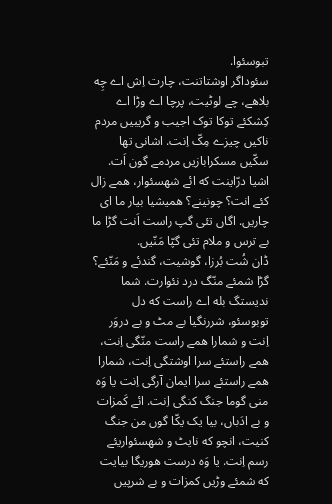تبوسئوا.
سئوداگر اوشتاتنت، چارت اِش اے چِه بلاهے، چے لوٹیت، پرچا اے وڑا اے کِشکئے توکا توک اجیب و گریبیں مردم ناکیں چیزے مِکّ اِنت. اشانی تها سکّیں مسکرابازیں مردمے گون اَت. اشیا درّاینت که ائے شهسئوار، همے زال کئے انت؟ چونینے؟ همیشیا بیار ما ای چاریں. اگاں تئی گپ راست اَنت گڑا ما بے ترس و ملام تئی گپّا مَنّیں.
ڈان شُت بُرزا، گوشیت، گندئے و مَنّئے؟ گڑا شمئے منّگ درد نئوارت. شما ندیستگ بله اے راست که دل توبوسئو، شررنگیا بے مٹ و بے دروَر اِنت و شمارا همے راست منّگی اِنت، همے راستئے سرا اوشتگی اِنت، شمارا همے راستئے سرا ایمان آرگی اِنت یا وَه منی گوما جنگ کنگی اِنت. ائے کَمزات و بے ادَباں، بیا یک یکّا گوں من جنگ کنیت، انچو که نایٹ و شهسئواریئے رسم اِنت. یا وَه درست هوریگا بیایت که شمئے وڑیں کمزات و بے شرپیں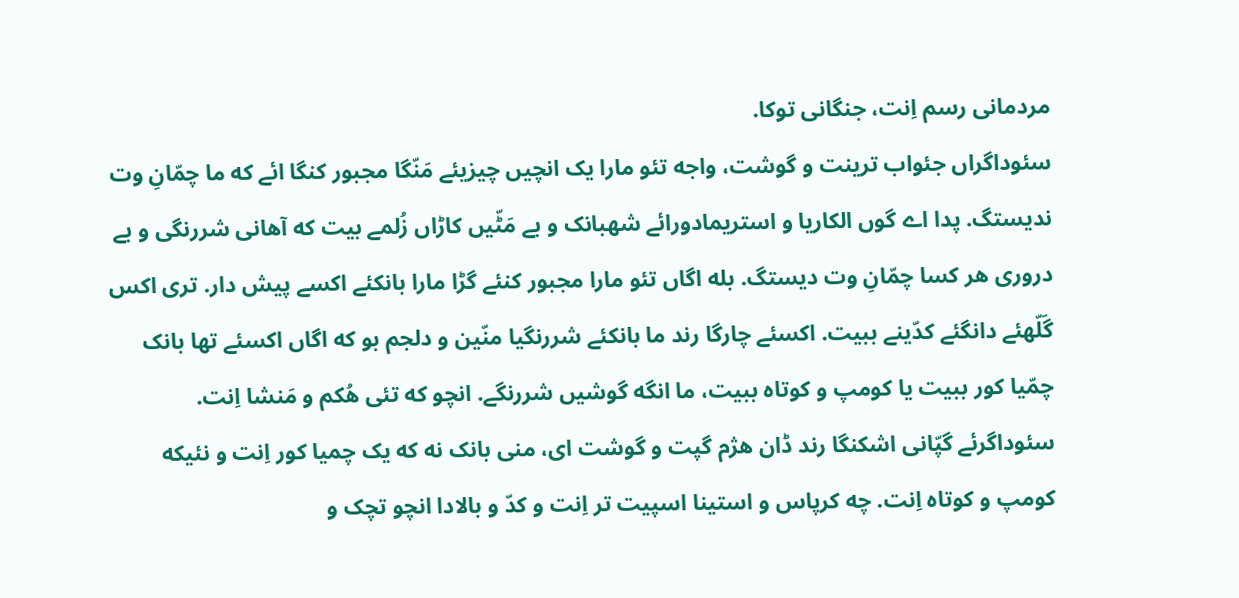مردمانی رسم اِنت، جنگانی توکا.
سئوداگراں جئواب ترینت و گوشت، واجه تئو مارا یک انچیں چیزیئے مَنّگا مجبور کنگا ائے که ما چمّانِ وت ندیستگ. پدا اے گوں الکاریا و استریمادورائے شهبانک و بے مَٹّیں کاڑاں زُلمے بیت که آهانی شررنگی و بے دروری هر کسا چمّانِ وت دیستگ. بله اگاں تئو مارا مجبور کنئے گڑا مارا بانکئے اکسے پیش دار. تری اکس گَلّهئے دانگئے کدّینے ببیت. اکسئے چارگا رند ما بانکئے شررنگیا منّین و دلجم بو که اگاں اکسئے تها بانک چمّیا کور ببیت یا کومپ و کوتاه ببیت، ما انگه گوشیں شررنگے. انچو که تئی هُکم و مَنشا اِنت.
سئوداگرئے گپّانی اشکنگا رند ڈان هژم گپت و گوشت ای، منی بانک نه که یک چمیا کور اِنت و نئیکه کومپ و کوتاه اِنت. چه کرپاس و استینا اسپیت تر اِنت و کدّ و بالادا انچو تچک و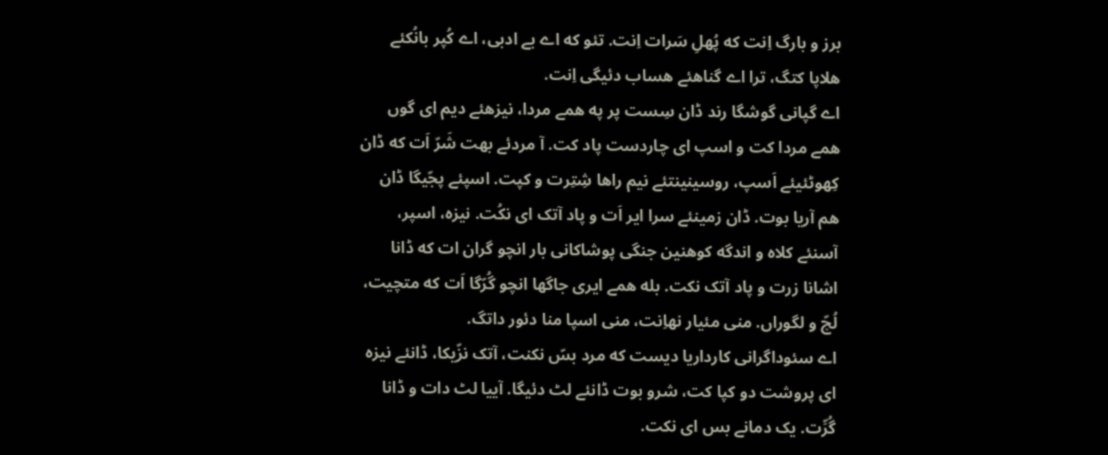برز و بارگ اِنت که پُهلِ سَرات اِنت. تئو که اے بے ادبی، اے کُپر بانُکئے هلاپا کتگ، ترا اے گناهئے هساب دئیگی اِنت.
اے گپانی گوشگا رند ڈان سِست پر په همے مردا، نیزهئے دیم ای گوں همے مردا کت و اسپ ای چاردست پاد کت. آ مردئے بهت شَرّ اَت که ڈان کِهوٹئیئے اَسپ، روسینینتئے نیم راها شِتِرت و کپت. اسپئے پجّیگا ڈان هم آریا بوت. ڈان زمینئے سرا ایر اَت و پاد آتک ای نکُت. نیزه، اسپر، آسنئے کلاه و اندگه کوهنین جنگی پوشاکانی بار انچو گران ات که ڈانا اشانا زرت و پاد آتک نکت. بله همے ایری جاگها انچو گُرّگا اَت که متچیت، لُچّ و لگوراں. منی مئیار نهاِنت، منی اسپا منا دئور داتگ.
اے سئوداگرانی کارداریا دیست که مرد بسّ نکنت، آتک نزّیکا، ڈانئے نیزه ای پروشت دو کپا کت، شرو بوت ڈانئے لٹ دئیگا. آییا لٹ دات و ڈانا گُرِّت. یک دمانے بس ای نکت.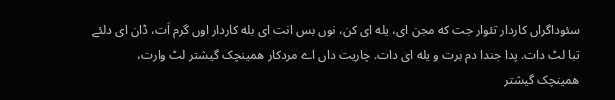سئوداگراں کاردار تئوار جت که مجن ای، یله ای کن، نوں بس انت ای بله کاردار اوں گرم اَت، ڈان ای دلئے تبا لٹ دات. پدا جندا دم برت و یله ای دات. چاریت داں اے مردکار همینچک گیشتر لٹ وارت، همینچک گیشتر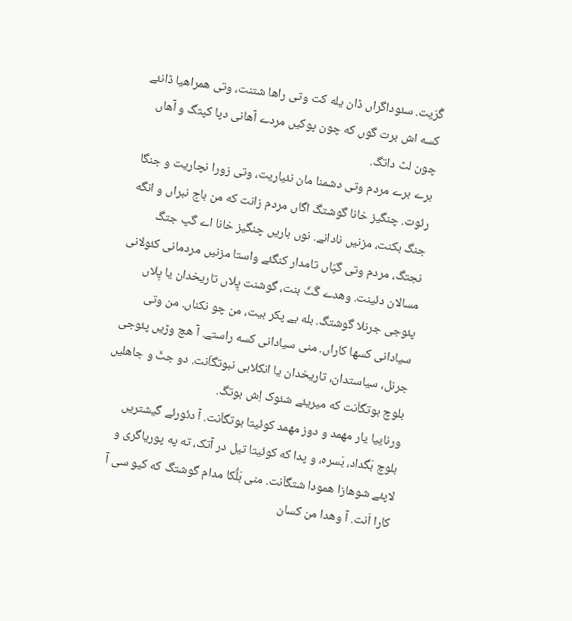گُرّیت. سئوداگراں ڈان یله کت وتی راها شتنت، وتی همراهیا ڈانئے کسه اش برت گوں که چون پوکیں مردے آهانی دپا کپتگ و آهاں چون لٹ داتگ.
برے برے مردم وتی دشمنا مان نئیاریت، وتی زورا نچاریت و جنگا رئوت. چنگیز خانا گوشتگ اگاں مردم زانت که من باج نبراں و انگه جنگ بکنت، مزنیں نادانے. نوں باریں چنگیز خانا اے گپ جتگ نجتگ، مردم وتی گپّاں تامدار کنگئے واستا مزنیں مردمانی کئولانی مسالان دئینت. وهدے گَٹّ بنت، گوشنت پِلاں تاریخدان یا پِلاں پئوجی جرنلا گوشتگ. بله بے پکر بیت، من چو نکناں. من وتی سیادانی کسها کاراں. منی سیادانی کسه راستے. آ هچ وڑیں پئوجی جرنل، سیاستدان، تاریخدان یا انکلابی نبوتگاَنت. دو جٹّ و جاهلیں بلوچ بوتگاَنت که میریئے شئوک اِش بوتگ.
ورناییا یار مهمد و دوز مهمد کوئیتا بوتگاَنت. آ دئورئے گیشتریں بلوچ بَگداد، بَسره، و پدا که کوئیتا تیل در آتک، ته په پوریاگری و لاپئے شوهازا همودا شتگاَنت. منی بَلُّکا مدام گوشتگ که کیو سی آ کارا اَنت. آ وهدا من کسان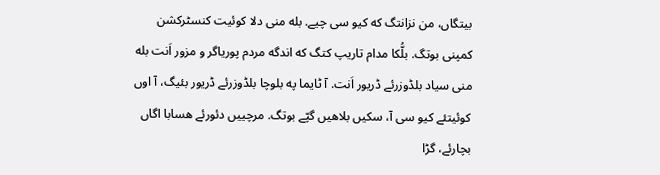بیتگاں، من نزانتگ که کیو سی چیے. بله منی دلا کوئیت کنسٹرکشن کمپنی بوتگ. بلُّکا مدام تاریپ کتگ که اندگه مردم پوریاگر و مزور اَنت بله منی سیاد بلڈوزرئے ڈریور اَنت. آ ٹایما په بلوچا بلڈوزرئے ڈریور بئیگ، آ اوں کوئیتئے کیو سی آ، سکیں بلاهیں گپّے بوتگ. مرچییں دئورئے هسابا اگاں بچارئے، گڑا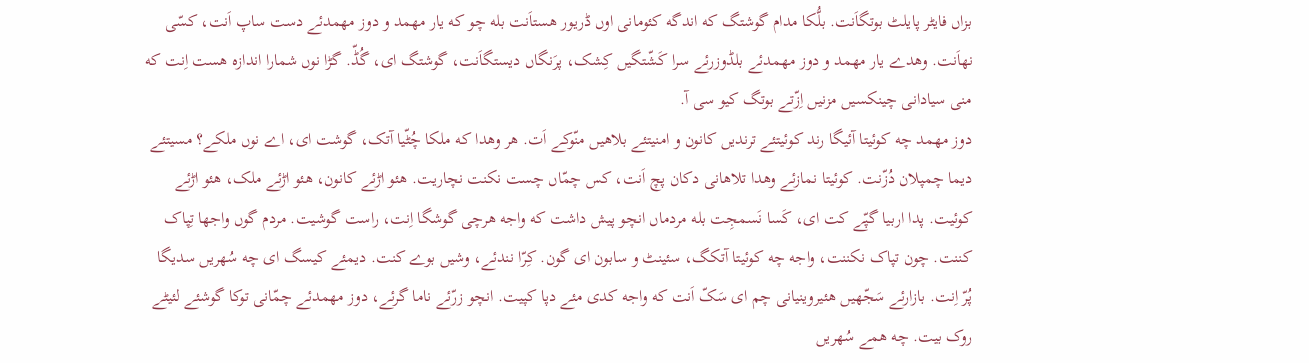بزاں فایٹر پایلٹ بوتگاَنت. بلُّکا مدام گوشتگ که اندگه کئومانی اوں ڈریور هستاَنت بله چو که یار مهمد و دوز مهمدئے دست ساپ اَنت، کسّی نهاَنت. وهدے یار مهمد و دوز مهمدئے بلڈوزرئے سرا کَشّتگیں کِشک، پرَنگاں دیستگاَنت، گوشتگ ای، گُڈّ. گڑا نوں شمارا اندازه هست اِنت که منی سیادانی چینکسیں مزنیں اِزّتے بوتگ کیو سی آ.
دوز مهمد چه کوئیتا آئیگا رند کوئیتئے ترندیں کانون و امنیتئے بلاهیں منّوکے اَت. هر وهدا که ملکا چُٹّیا آتک، گوشت ای، اے نوں ملکے؟ مسیتئے دیما چمپلان دُزّنت. کوئیتا نمازئے وهدا تلاهانی دکان پچ اَنت، کس چمّاں چست نکنت نچاریت. هئو اڑئے کانون، هئو اڑئے ملک، هئو اڑئے کوئیت. پدا اربیا گپّے کت ای، کَسا نَسمجِت بله مردماں انچو پیش داشت که واجه هرچی گوشگا اِنت، راست گوشیت. مردم گوں واجها تِپاک کننت. چون تپاک نکننت، واجه چه کوئیتا آتکگ، سئینٹ و سابون ای گون. کِرّا نندئے، وشیں بوے کنت. دیمئے کیسگ ای چه سُهریں سدیگا پُرّ اِنت. بازارئے سَجّهیں هئیروینیانی چم ای سَکّ اَنت که واجه کدی مئے دپا کپیت. انچو زرّئے ناما گرئے، دوز مهمدئے چمّانی توکا گوشئے لئیٹے روک بیت. چه همے سُهریں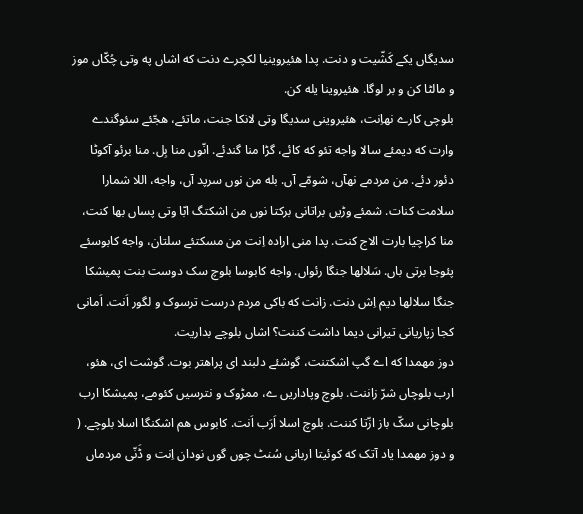سدیگاں یکے کَشّیت و دنت. پدا هئیروینیا لکچرے دنت که اشاں په وتی چُکّاں موز و مالٹا کن و بر لوگا. هئیروینا یله کن.
بلوچی کارے نهاِنت، هئیروینی سدیگا وتی لانکا جنت، ماتئے، هجّئے سئوگندے وارت که دیمئے سالا واجه تئو که کائے، گڑا منا گندئے. انّوں منا بِل. منا برئو آکوٹا دئور دئے. من مردمے نهآں، شومّے آں. بله من نوں سرپد آں، واجه، اللا شمارا سلامت کنات. شمئے وڑیں براتانی برکتا نوں من اشکتگ ابّا وتی پساں بها کنت، منا کراچیا بارت الاج کنت. پدا منی اراده اِنت من مسکتئے سلتان، واجه کابوسئے پئوجا برتی باں. سَلالها جنگا رئواں. واجه کابوسا بلوچ سک دوست بنت پمیشکا جنگا سلالها دیم اِش دنت. زانت که باکی مردم درست ترسوک و لگور اَنت. اَمانی کجا زپاریانی تیرانی دیما داشت کننت؟ اشاں بلوچے بداریت.
دوز مهمدا که اے گپ اشکتنت، گوشئے دلبند ای پراهتر بوت. گوشت ای، هئو، ارب بلوچاں شرّ زاننت. بلوچ وپاداریں ے، ممڑوک و نترسیں کئومے، پمیشکا ارب بلوچانی سکّ باز ازّتا کننت. بلوچ اسلا اَرَب اَنت. کابوس هم اشکنگا اسلا بلوچے. ( و دوز مهمدا یاد آتک که کوئیتا اربانی سُنٹ چوں گوں نودان اِنت و ڈَنّی مردماں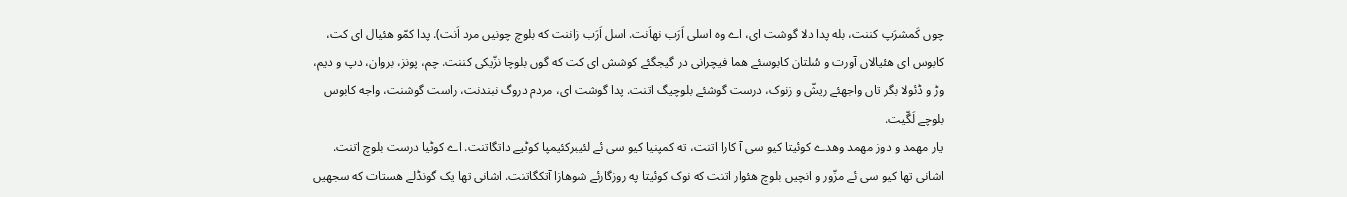چوں کَمشرَپ کننت، بله پدا دلا گوشت ای، اے وه اسلی اَرَب نهاَنت. اسل اَرَب زاننت که بلوچ چونیں مرد اَنت). پدا کمّو هئیال ای کت، کابوس ای هئیالاں آورت و سُلتان کابوسئے هما فیچرانی در گیجگئے کوشش ای کت که گوں بلوچا نزّیکی کننت. چم، پونز، بروان، دپ و دیم، وڑ و ڈئولا بگر تاں واجهئے ریشّ و زنوک، درست گوشئے بلوچیگ اتنت. پدا گوشت ای، مردم دروگ نبندنت، راست گوشنت، واجه کابوس بلوچے لَگّیت.
یار مهمد و دوز مهمد وهدے کوئیتا کیو سی آ کارا اتنت، ته کمپنیا کیو سی ئے لئیبرکئیمپا کوٹیے داتگاتنت. اے کوٹیا درست بلوچ اتنت. اشانی تها کیو سی ئے مزّور و انچیں بلوچ هئوار اتنت که نوک کوئیتا په روزگارئے شوهازا آتکگاتنت. اشانی تها یک گونڈلے هستات که سجهیں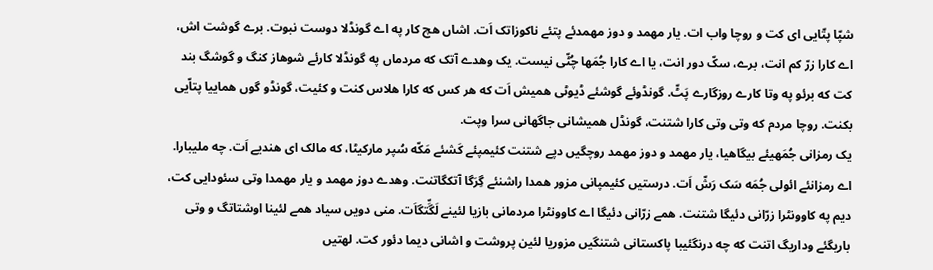شپّا پتّایی ای کت و روچا واب ات. یار مهمد و دوز مهمدئے پتئے ناکوزاتک اَت. اشاں هچ کار په اے گونڈلا دوست نبوت. برے گوشت اش، اے کارا زرّ کم انت، برے، سکّ دور انت، یا اے کارا جُمَها چُٹّی نیست. یک وهدے آتک که مردماں په گونڈلا کارئے شوهاز کنگ و گوشگ بند کت که برئو په وتا کارے روزگارے پَٹّ. گونڈوئے گوشئے ڈیوٹی همیش اَت که هر کس که کارا هلاس کنت و کئیت، گونڈو گوں هماییا پتاّیی بکنت. روچا مردم که وتی وتی کارا شتنت، گونڈل همیشانی جاگهانی سرا وپت.
یک رمزانی جُمَهیئے بیگاهیا، یار مهمد و دوز مهمد روچگیں دپے شتنت کئیمپئے کَشئے مَکّه سُپر مارکیٹا، که مالک ای هندیے اَت. چه ملیبارا. اے رمزانئے ائولی جُمَه سَک رَشّ اَت. درستیں کئیمپانی مزور همدا راشنئے گِرَگا آتکگاتنت. وهدے دوز مهمد و یار مهمدا وتی سئودایی کت، دیم په کاوونٹرا زرّانی دئیگا شتنت. همے زرّانی دئیگا اے کاوونٹرا مردمانی بازیا لئینے لَگِّتگاَت. منی دویں سیاد همے لئینا اوشتاتگ و وتی باریگئے وداریگ اتنت که چه درنگئیبا پاکستانی شتنگیں مزوریا لئین پروشت و اشانی دیما دئور کت. لهتیں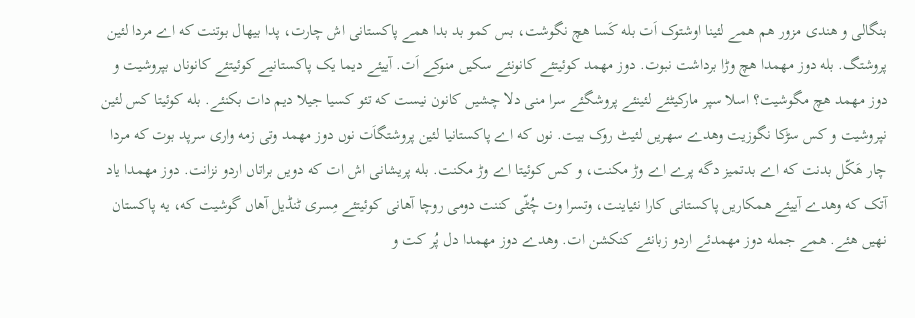بنگالی و هندی مزور هم همے لئینا اوشتوک اَت بله کَسا هچ نگوشت، بس کمو بد بدا همے پاکستانی اش چارت، پدا بیهال بوتنت که اے مردا لئین پروشتگ. بله دوز مهمدا هچ وڑا برداشت نبوت. دوز مهمد کوئیتئے کانونئے سکیں منوکے اَت. آییئے دیما یک پاکستانیے کوئیتئے کانوناں بپروشیت و دوز مهمد هچ مگوشیت؟ اسلا سپر مارکیٹئے لئینئے پروشگئے سرا منی دلا چشیں کانون نیست که تئو کسیا جیلا دیم دات بکنئے. بله کوئیتا کس لئین نپروشیت و کس سڑکا نگوزیت وهدے سهریں لئیٹ روک بیت. نوں که اے پاکستانیا لئین پروشتگاَت نوں دوز مهمد وتی زمه واری سرپد بوت که مردا چار هَکّل بدنت که اے بدتمیز دگه پرے اے وڑ مکنت، و کس کوئیتا اے وڑ مکنت. بله پریشانی اش ات که دویں براتاں اردو نزانت. دوز مهمدا یاد آتک که وهدے آییئے همکاریں پاکستانی کارا نئیاینت، وتسرا وت چُٹّی کننت دومی روچا آهانی کوئیتئے مِسری ٹنڈیل آهاں گوشیت که، یه پاکستان نهیں هئے. همے جمله دوز مهمدئے اردو زبانئے کنکشن ات. وهدے دوز مهمدا دل پُر کت و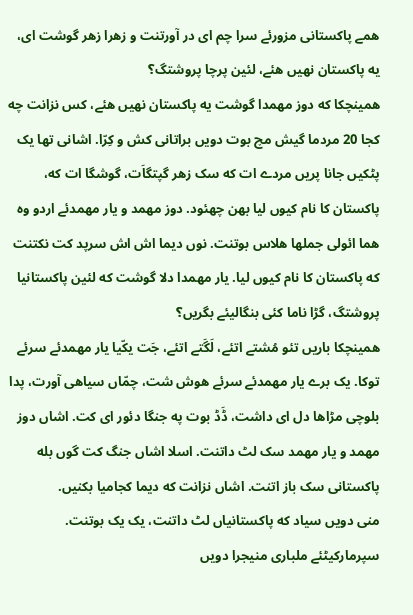همے پاکستانی مزورئے سرا چم ای در آورتنت و زهرا زهر گوشت ای، یه پاکستان نهیں هئے، لئین پرچا پروشتگ؟
همینچکا که دوز مهمدا گوشت یه پاکستان نهیں هئے، کس نزانت چه کجا 20 مردما گیش مچ بوت دویں براتانی کش و کِرّا. اشانی تها یک پٹکیں جانا پریں مردے ات که سک زهر گپتگاَت، گوشگا ات که، پاکستان کا نام کیوں لیا بهن چهئود. دوز مهمد و یار مهمدئے اردو وه هما ائولی جملها هلاس بوتنت. نوں دیما اش اش سرپد کت نکتنت که پاکستان کا نام کیوں لیا. یار مهمدا دلا گوشت که لئین پاکستانیا پروشتگ، گڑا ناما کئی بنگالیئے بگریں؟
همینچکا باریں تئو مُشتے اتئے، لَگَتے اتئے، جَت یکّیا یار مهمدئے سرئے توکا. یک برے یار مهمدئے سرئے هوش شت، چمّاں سیاهی آورت، پدا بلوچی مڑاها دل ای داشت، ڈَڈ بوت په جنگا دئور ای کت. اشاں دوز مهمد و یار مهمد سک لٹ داتنت. اسلا اشاں جنگ کت گوں بله پاکستانی سک باز اتنت. اشاں نزانت که دیما کجامیا بکنیں.
منی دویں سیاد که پاکستانیاں لٹ داتنت، یک یک بوتنت. سپرمارکیٹئے ملباری منیجرا دویں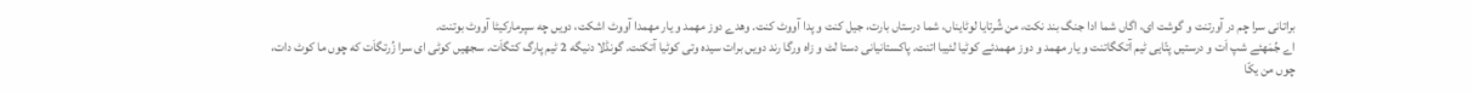براتانی سرا چم در آورتنت و گوشت ای، اگاں شما ادا جنگ بند نکت، من شُرتایا لوٹایناں، شما درستاں بارت، جیل کنت و پدا آووٹ کنت. وهدے دوز مهمد و یار مهمدا آووٹ اشکت، دویں چه سپرمارکیٹا آووٹ بوتنت.
اے جُمَهئے شپ اَت و درستیں پتّایی ٹیم آتکگاتنت و یار مهمد و دوز مهمدئے کوٹیا لئیبا اتنت. پاکستانیانی دستا لٹ و زاه ورگا رند دویں برات سیده وتی کوٹیا آتکنت. گونڈلا دنیگه 2 ٹیم پارگ کتگاَت. سجهیں کوٹی ای سرا زُرتگاَت که چوں ما کوٹ دات، چوں من یکّا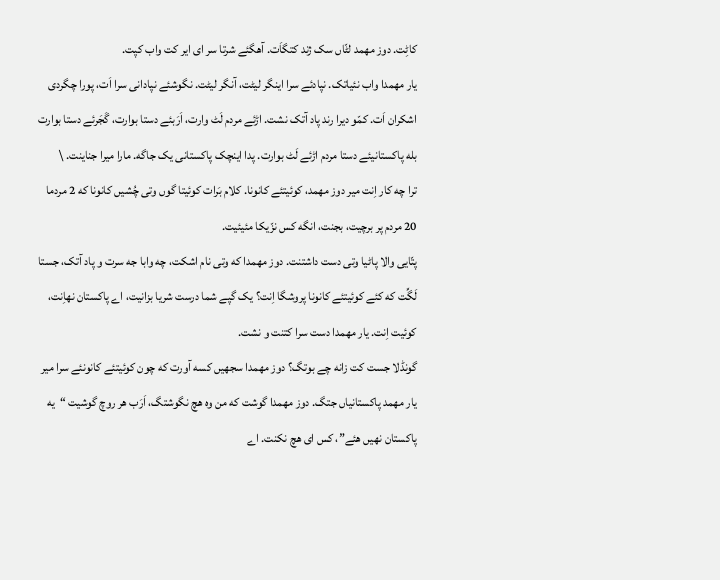کاٹِت. دوز مهمد لٹّاں سک ژند کتگاَت. آهگئے شرتا سر ای ایر کت واب کپت.
یار مهمدا واب نئیاتک. نپادئے سرا اینگر لیٹت، آنگر لیٹت. نگوشئے نپادانی سرا اَت، پورا چگردی اشکران اَت. کمّو دیرا رند پاد آتک نشت. اڑئے مردم لَٹ وارت، اَرَبئے دستا بوارت، گَجَرئے دستا بوارت بله پاکستانیئے دستا مردم اڑئے لَٹ بوارت. پدا اینچک پاکستانی یک جاگه. مارا میرا جناینت. \
ترا چه کار اِنت میر دوز مهمد، کوئیتئے کانونا. کلام بَرات کوئیتا گوں وتی چُشیں کانونا که 2 مردما 20 مردم پر برچیت، بجنت، انگه کس نزّیکا مئیئیت.
پتّایی والا پاٹیا وتی دست داشتنت. دوز مهمدا که وتی نام اشکت، چه وابا جه سرت و پاد آتک، جستا لَگِّت که کئے کوئیتئے کانونا پروشگا اِنت؟ یک گپے شما درست شریا بزانیت، اے پاکستان نهاِنت، کوئیت اِنت. یار مهمدا دست سرا کتنت و نشت.
گونڈلا جست کت زانه چے بوتگ؟ دوز مهمدا سجهیں کسه آورت که چون کوئیتئے کانونئے سرا میر یار مهمد پاکستانیاں جتگ. دوز مهمدا گوشت که من وه هچ نگوشتگ، اَرَب هر روچ گوشیت “یه پاکستان نهیں هئے”، کس ای هچ نکنت. اے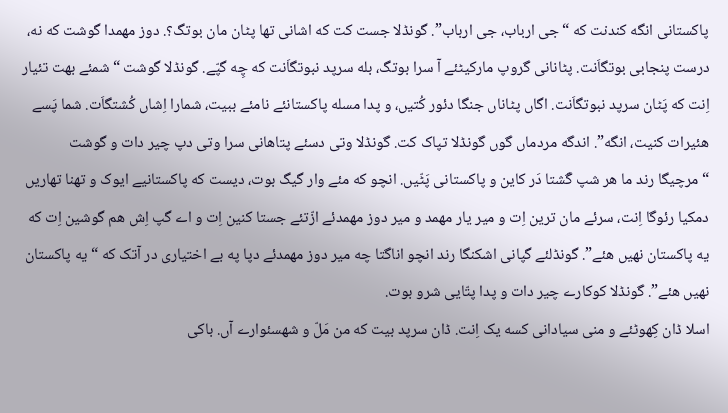پاکستانی انگه کندنت که “جی ارباب، جی ارباب”. گونڈلا جست کت که اشانی تها پٹان مان بوتگ؟. دوز مهمدا گوشت که نه، درست پنجابی بوتگاَنت. پٹانانی گروپ مارکیٹئے آ سرا بوتگ، بله سرپد نبوتگاَنت که چِه گپّے. گونڈلا گوشت “شمئے بهت تئیار اِنت که پَٹان سرپد نبوتگاَنت. اگاں پٹاناں جنگا دئور کُتیں، و پدا مسله پاکستانئے نامئے ببیت، شمارا اِشاں کُشتگاَت. شما پَسے هئیرات کنیت، انگه”. اندگه مردماں گوں گونڈلا تپاک کت. گونڈلا وتی دسئے پتاهانی سرا وتی دپ چیر دات و گوشت “مرچیگا رند ما هر شپ گَشتا دَر کاین و پاکستانی پَٹّیں. انچو که مئے وار گیگ بوت، دیست که پاکستانیے ایوک و تهنا تهاریں دمکیا رئوگا اِنت، سرئے مان ترین اِت و میر یار مهمد و میر دوز مهمدئے ازّتئے جستا کنین اِت و اے گپ اِش هم گوشین اِت که یه پاکستان نهیں هئے”. گونڈلئے گپانی اشکنگا رند انچو اناگتا چه میر دوز مهمدئے دپا په بے اختیاری در آتک که “یه پاکستان نهیں هئے”. گونڈلا کوکارے چیر دات و پدا پتّایی شرو بوت.
اسلا ڈان کِهوٹئے و منی سیادانی کسه یک اِنت. ڈان سرپد بیت که من مَلّ و شهسئوارے آں. باکی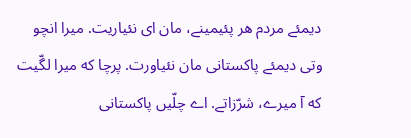دیمئے مردم هر پئیمینے، مان ای نئیاریت. میرا انچو وتی دیمئے پاکستانی مان نئیاورت. پرچا که میرا لگّیت که آ میرے، شرّزاتے. اے چلّیں پاکستانی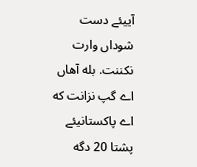آییئے دست شوداں وارت نکننت. بله آهاں اے گپ نزانت که اے پاکستانیئے پشتا 20 دگه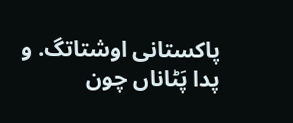پاکستانی اوشتاتگ. و پدا پَٹاناں چون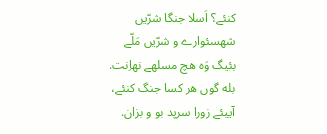کنئے؟ اَسلا جنگا شرّیں شهسئوارے و شرّیں مَلّے بئیگ وَه هچ مسلهے نهاِنت. بله گوں هر کسا جنگ کنئے، آییئے زورا سرپد بو و بزان.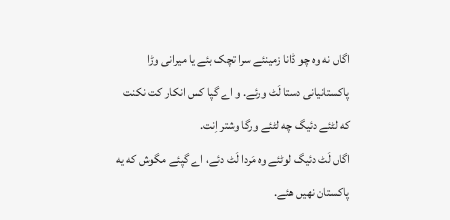اگاں نه وه چو ڈانا زمینئے سرا تچک بئے یا میرانی وڑا پاکستانیانی دستا لَٹ ورئے. و اے گپا کس انکار کت نکنت که لٹئے دئیگ چه لٹئے ورگا وشتر اِنت.
اگاں لَٹ دئیگ لوٹئے وه مَردا لَٹ دئے، اے گپئے مگوش که یه پاکستان نهیں هئے.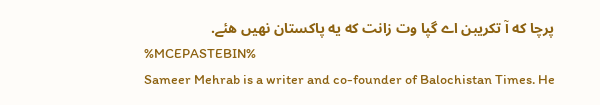پرچا که آ تکریبن اے گپا وت زانت که یه پاکستان نهیں هئے.
%MCEPASTEBIN%
Sameer Mehrab is a writer and co-founder of Balochistan Times. He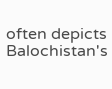often depicts Balochistan's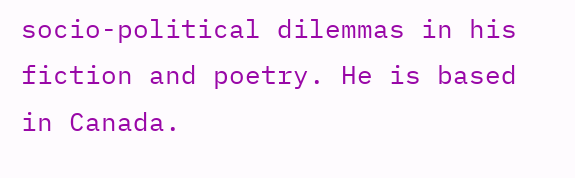socio-political dilemmas in his fiction and poetry. He is based in Canada.